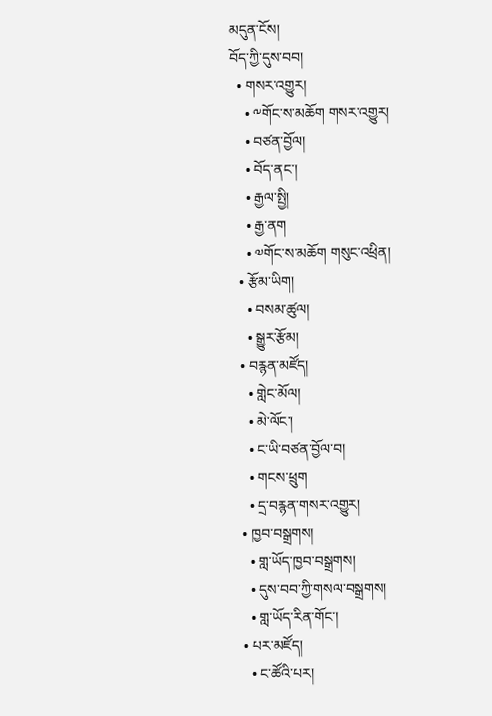མདུན་ངོས།
བོད་ཀྱི་དུས་བབ།
  • གསར་འགྱུར།
    • ༸གོང་ས་མཆོག གསར་འགྱུར།
    • བཙན་བྱོལ།
    • བོད་ནང་།
    • རྒྱལ་སྤྱི།
    • རྒྱ་ནག
    • ༧གོང་ས་མཆོག གསུང་འཕྲིན།
  • རྩོམ་ཡིག།
    • བསམ་ཚུལ།
    • སྒྱུར་རྩོམ།
  • བརྙན་མཛོད།
    • གླེང་མོལ།
    • མེ་ལོང་།
    • ང་ཡི་བཙན་བྱོལ་བ།
    • གངས་ཕྲུག
    • དྲ་བརྙན་གསར་འགྱུར།
  • ཁྱབ་བསྒྲགས།
    • གླ་ཡོད་ཁྱབ་བསྒྲགས།
    • དུས་བབ་ཀྱི་གསལ་བསྒྲགས།
    • གླ་ཡོད་རིན་གོང་།
  • པར་མཛོད།
    • ང་ཚོའི་པར།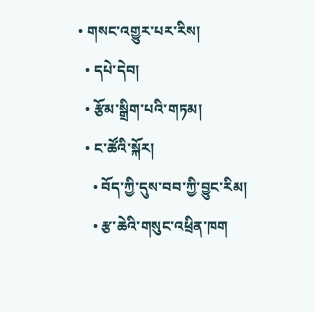• གསང་འགྱུར་པར་རིས།
  • དཔེ་དེབ།
  • རྩོམ་སྒྲིག་པའི་གཏམ།
  • ང་ཚོའི་སྐོར།
    • བོད་ཀྱི་དུས་བབ་ཀྱི་བྱུང་རིམ།
    • རྩ་ཆེའི་གསུང་འཕྲིན་ཁག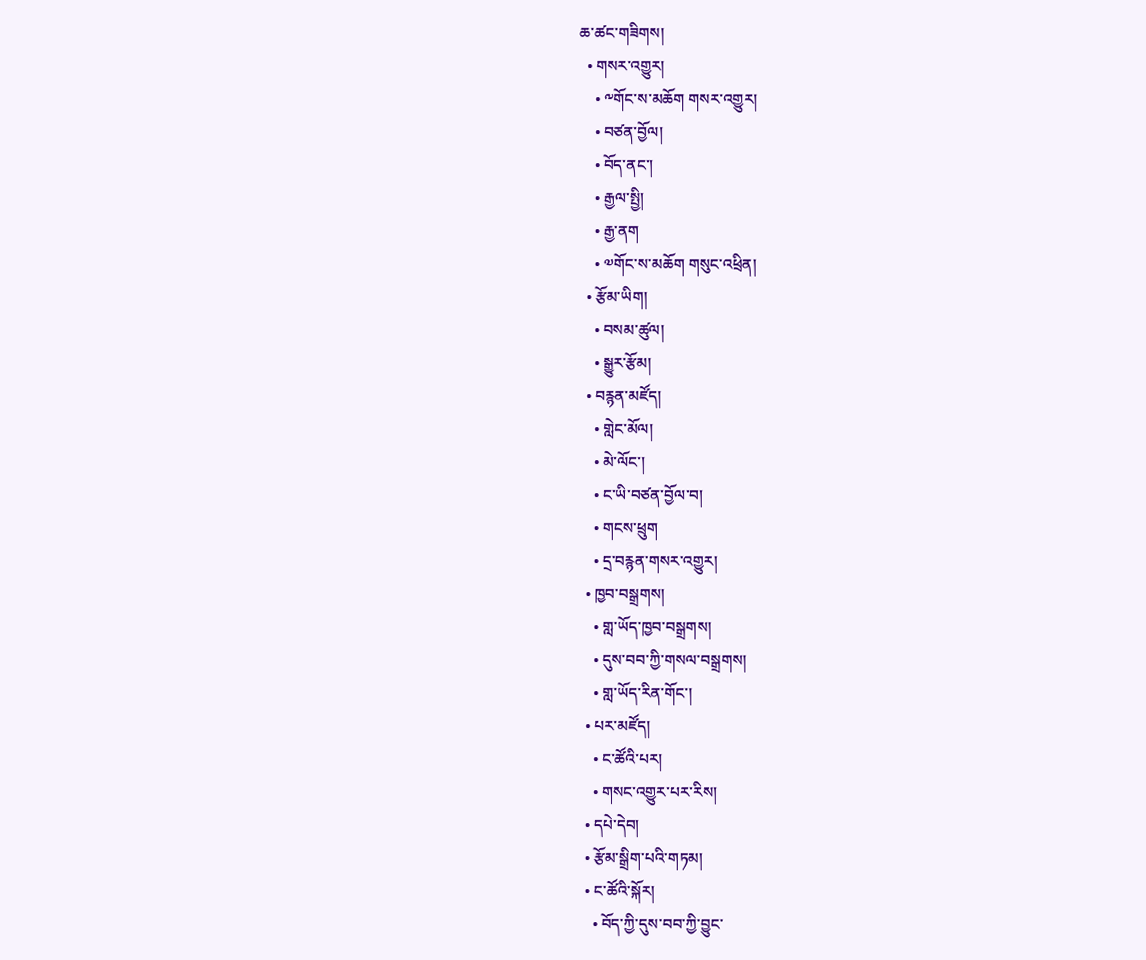ཆ་ཚང་གཟིགས།
  • གསར་འགྱུར།
    • ༸གོང་ས་མཆོག གསར་འགྱུར།
    • བཙན་བྱོལ།
    • བོད་ནང་།
    • རྒྱལ་སྤྱི།
    • རྒྱ་ནག
    • ༧གོང་ས་མཆོག གསུང་འཕྲིན།
  • རྩོམ་ཡིག།
    • བསམ་ཚུལ།
    • སྒྱུར་རྩོམ།
  • བརྙན་མཛོད།
    • གླེང་མོལ།
    • མེ་ལོང་།
    • ང་ཡི་བཙན་བྱོལ་བ།
    • གངས་ཕྲུག
    • དྲ་བརྙན་གསར་འགྱུར།
  • ཁྱབ་བསྒྲགས།
    • གླ་ཡོད་ཁྱབ་བསྒྲགས།
    • དུས་བབ་ཀྱི་གསལ་བསྒྲགས།
    • གླ་ཡོད་རིན་གོང་།
  • པར་མཛོད།
    • ང་ཚོའི་པར།
    • གསང་འགྱུར་པར་རིས།
  • དཔེ་དེབ།
  • རྩོམ་སྒྲིག་པའི་གཏམ།
  • ང་ཚོའི་སྐོར།
    • བོད་ཀྱི་དུས་བབ་ཀྱི་བྱུང་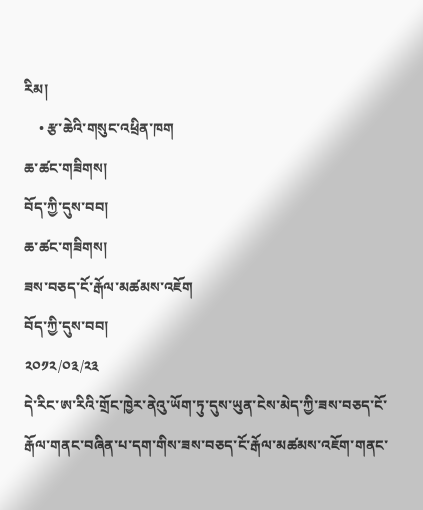རིམ།
    • རྩ་ཆེའི་གསུང་འཕྲིན་ཁག
ཆ་ཚང་གཟིགས།
བོད་ཀྱི་དུས་བབ།
ཆ་ཚང་གཟིགས།
ཟས་བཅད་ངོ་རྒོལ་མཚམས་འཇོག
བོད་ཀྱི་དུས་བབ།
༢༠༡༢/༠༣/༢༣
དེ་རིང་ཨ་རིའི་གྲོང་ཁྱེར་ནེའུ་ཡོག་ཏུ་དུས་ཡུན་ངེས་མེད་ཀྱི་ཟས་བཅད་ངོ་རྒོལ་གནང་བཞིན་པ་དག་གིས་ཟས་བཅད་ངོ་རྒོལ་མཚམས་འཇོག་གནང་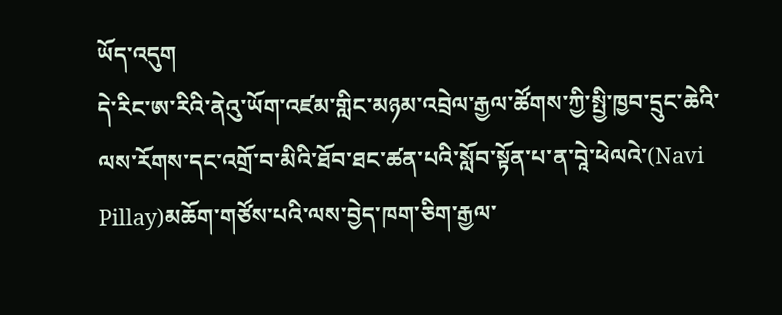ཡོད་འདུག
དེ་རིང་ཨ་རིའི་ནེའུ་ཡོག་འཛམ་གླིང་མཉམ་འབྲེལ་རྒྱལ་ཚོགས་ཀྱི་སྤྱི་ཁྱབ་དྲུང་ཆེའི་ལས་རོགས་དང་འགྲོ་བ་མིའི་ཐོབ་ཐང་ཚན་པའི་སློབ་སྟོན་པ་ན་བཱེ་ཕེལའེ་(Navi Pillay)མཆོག་གཙོས་པའི་ལས་བྱེད་ཁག་ཅིག་རྒྱལ་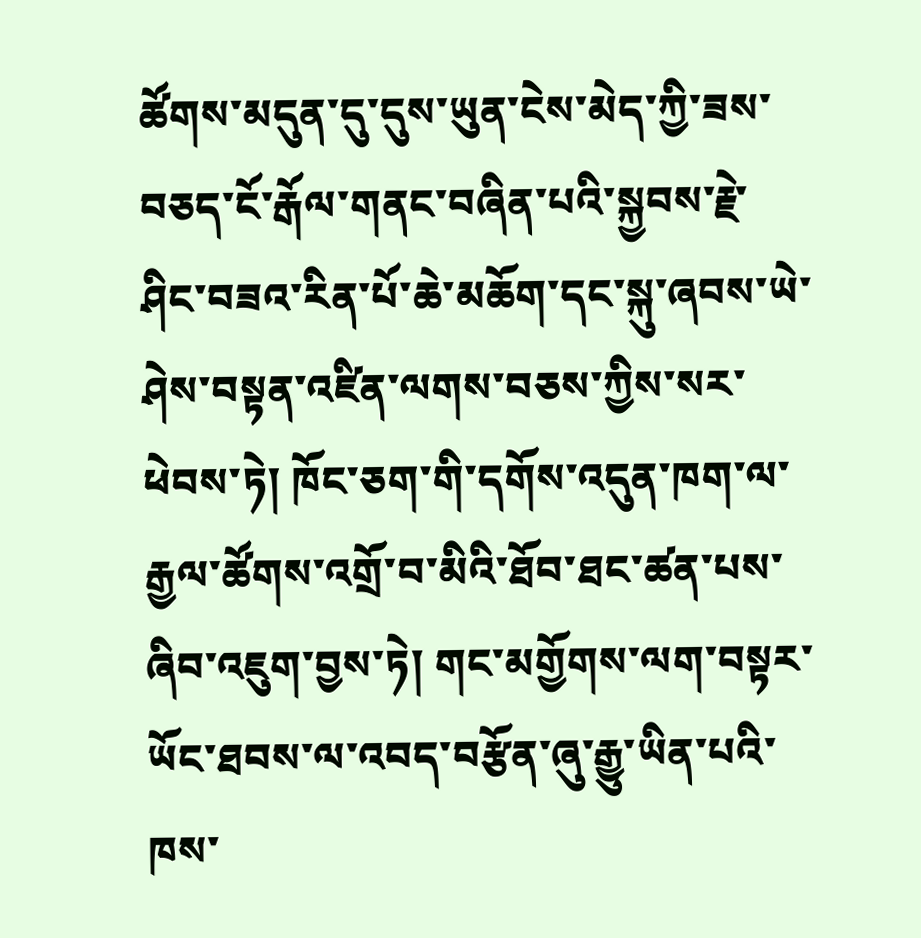ཚོགས་མདུན་དུ་དུས་ཡུན་ངེས་མེད་ཀྱི་ཟས་བཅད་ངོ་རྒོལ་གནང་བཞིན་པའི་སྐྱབས་རྗེ་ཤིང་བཟའ་རིན་པོ་ཆེ་མཆོག་དང་སྐུ་ཞབས་ཡེ་ཤེས་བསྟན་འཛིན་ལགས་བཅས་ཀྱིས་སར་ཕེབས་ཏེ། ཁོང་ཅག་གི་དགོས་འདུན་ཁག་ལ་རྒྱལ་ཚོགས་འགྲོ་བ་མིའི་ཐོབ་ཐང་ཚན་པས་ཞིབ་འཇུག་བྱས་ཏེ། གང་མགྱོགས་ལག་བསྟར་ཡོང་ཐབས་ལ་འབད་བརྩོན་ཞུ་རྒྱུ་ཡིན་པའི་ཁས་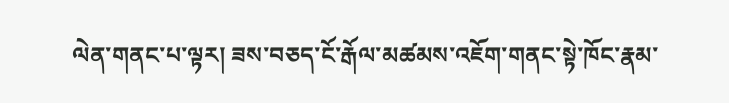ལེན་གནང་པ་ལྟར། ཟས་བཅད་ངོ་རྒོལ་མཚམས་འཇོག་གནང་སྟེ་ཁོང་རྣམ་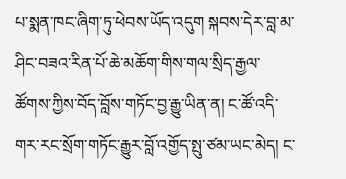པ་སྨན་ཁང་ཞིག་ཏུ་ཕེབས་ཡོད་འདུག སྐབས་དེར་བླ་མ་ཤིང་བཟའ་རིན་པོ་ཆེ་མཆོག་གིས་གལ་སྲིད་རྒྱལ་ཚོགས་ཀྱིས་བོད་བློས་གཏོང་བྱ་རྒྱུ་ཡིན་ན། ང་ཚོ་འདི་གར་རང་སྲོག་གཏོང་རྒྱུར་བློ་འགྱོད་སྤུ་ཙམ་ཡང་མེད། ང་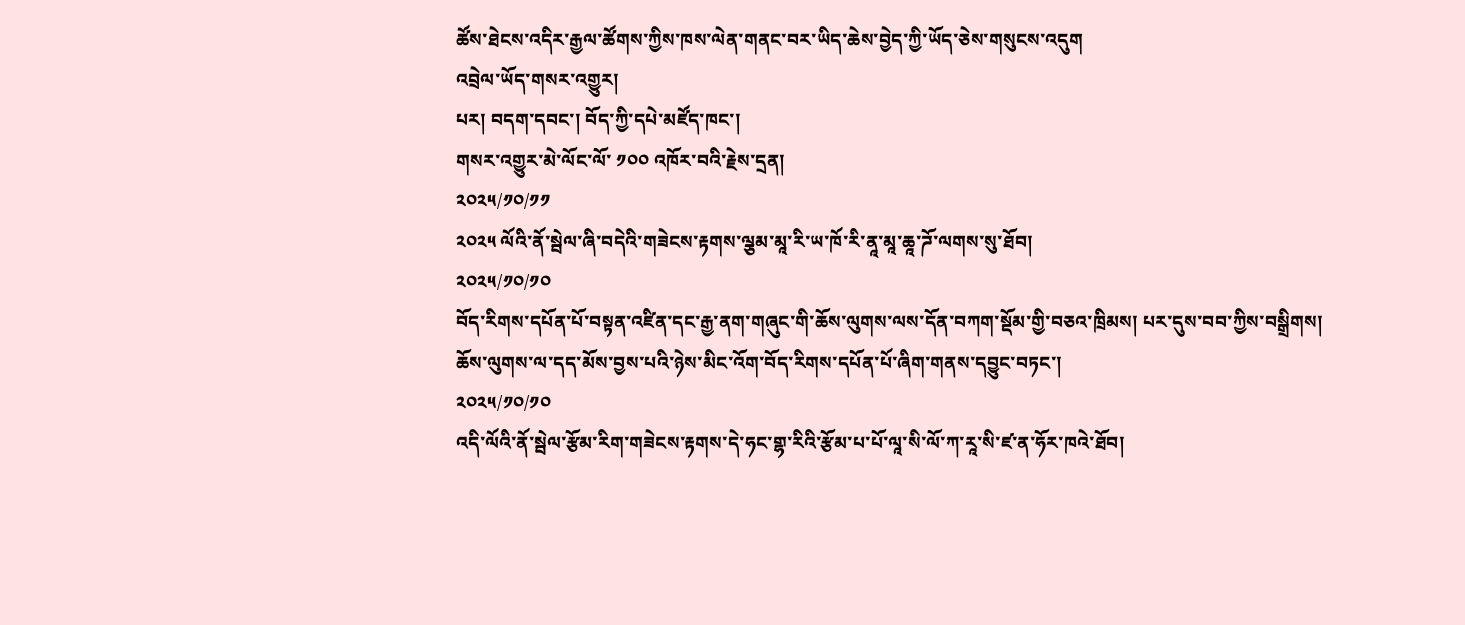ཚོས་ཐེངས་འདིར་རྒྱལ་ཚོགས་ཀྱིས་ཁས་ལེན་གནང་བར་ཡིད་ཆེས་བྱེད་ཀྱི་ཡོད་ཅེས་གསུངས་འདུག
འབྲེལ་ཡོད་གསར་འགྱུར།
པར། བདག་དབང་། བོད་ཀྱི་དཔེ་མཛོད་ཁང་།
གསར་འགྱུར་མེ་ལོང་ལོ་ ༡༠༠ འཁོར་བའི་རྗེས་དྲན།
༢༠༢༥/༡༠/༡༡
༢༠༢༥ ལོའི་ནོ་སྦེལ་ཞི་བདེའི་གཟེངས་རྟགས་ལྕམ་མཱ་རི་ཡ་ཁོ་རི་ནཱ་མཱ་ཆཱ་ཌོ་ལགས་སུ་ཐོབ།
༢༠༢༥/༡༠/༡༠
བོད་རིགས་དཔོན་པོ་བསྟན་འཛིན་དང་རྒྱ་ནག་གཞུང་གི་ཆོས་ལུགས་ལས་དོན་བཀག་སྡོམ་གྱི་བཅའ་ཁྲིམས། པར་དུས་བབ་ཀྱིས་བསྒྲིགས།
ཆོས་ལུགས་ལ་དད་མོས་བྱས་པའི་ཉེས་མིང་འོག་བོད་རིགས་དཔོན་པོ་ཞིག་གནས་དབྱུང་བཏང་།
༢༠༢༥/༡༠/༡༠
འདི་ལོའི་ནོ་སྦེལ་རྩོམ་རིག་གཟེངས་རྟགས་དེ་ཧང་གྷ་རིའི་རྩོམ་པ་པོ་ལཱ་སི་ལོ་ཀ་རཱ་སི་ཛ་ན་ཧོར་ཁའེ་ཐོབ།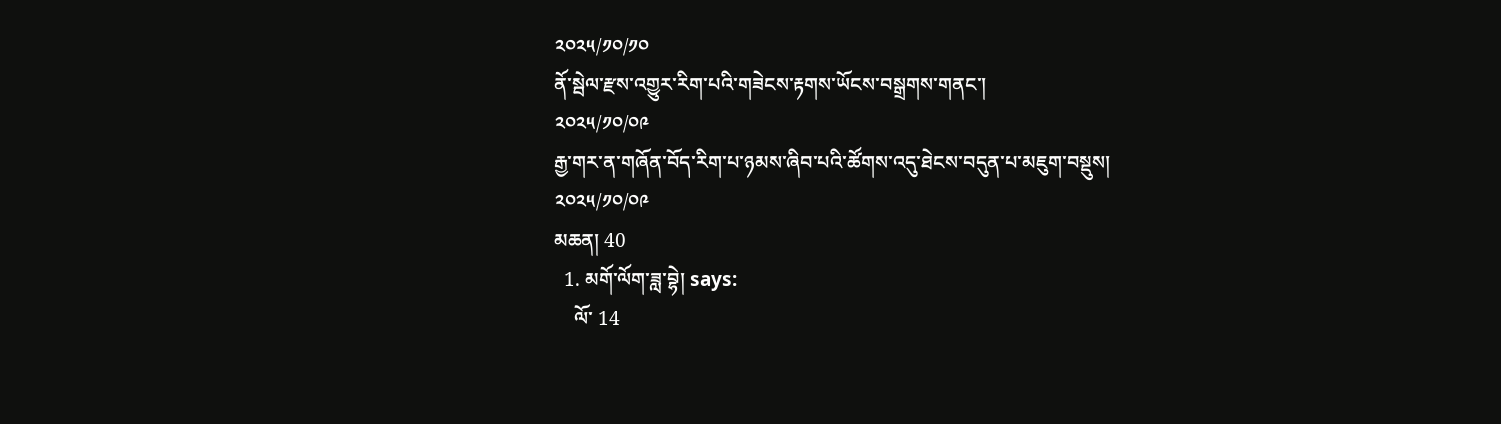༢༠༢༥/༡༠/༡༠
ནོ་སྦེལ་རྫས་འགྱུར་རིག་པའི་གཟེངས་རྟགས་ཡོངས་བསྒྲགས་གནང་།
༢༠༢༥/༡༠/༠༩
རྒྱ་གར་ན་གཞོན་བོད་རིག་པ་ཉམས་ཞིབ་པའི་ཚོགས་འདུ་ཐེངས་བདུན་པ་མཇུག་བསྡུས།
༢༠༢༥/༡༠/༠༩
མཆན། 40
  1. མགོ་ལོག་ཟླ་བྷེ། says:
    ལོ་ 14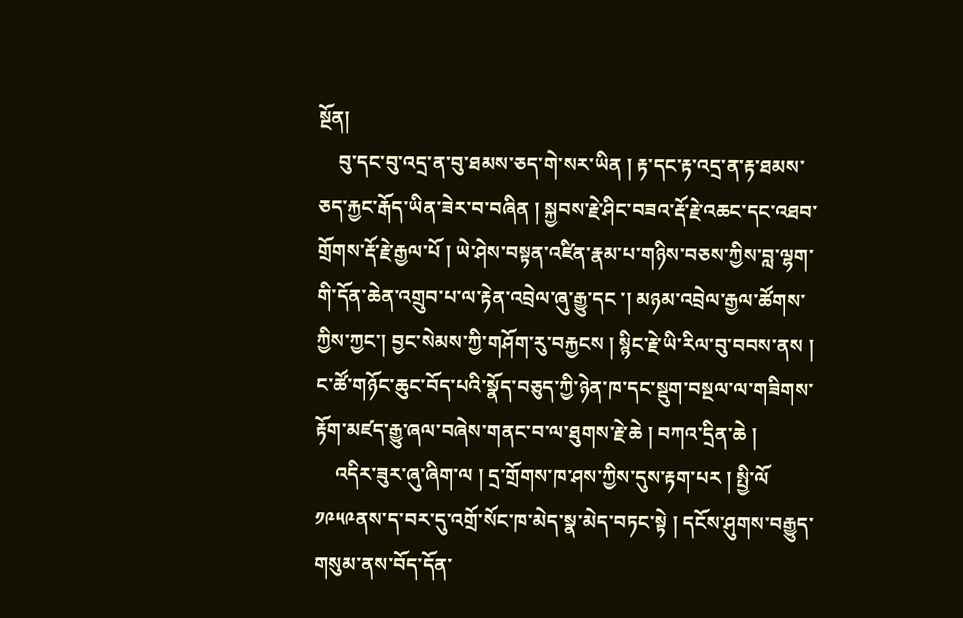སྔོན།
    བུ་དང་བུ་འདྲ་ན་བུ་ཐམས་ཅད་གེ་སར་ཡིན ། རྟ་དང་རྟ་འདྲ་ན་རྟ་ཐམས་ཅད་རྐྱང་རྒོད་ཡིན་ཟེར་བ་བཞིན ། སྐྱབས་རྗེ་ཤིང་བཟའ་རྡོ་རྗེ་འཆང་དང་འཐབ་གྲོགས་རྡོ་རྗེ་རྒྱལ་པོ ། ཡེ་ཤེས་བསྟན་འཛིན་རྣམ་པ་གཉིས་བཅས་ཀྱིས་བླ་ལྷག་གི་དོན་ཆེན་འགྲུབ་པ་ལ་རྟེན་འབྲེལ་ཞུ་རྒྱུ་དང ་། མཉམ་འབྲེལ་རྒྱལ་ཚོགས་ཀྱིས་ཀྱང་། བྱང་སེམས་ཀྱི་གཤོག་རུ་བརྐྱངས ། སྙིང་རྗེ་ཡི་རིལ་བུ་བབས་ནས ། ང་ཚོ་གཉོང་ཆུང་བོད་པའི་སྣོད་བཅུད་ཀྱི་ཉེན་ཁ་དང་སྡུག་བསྔལ་ལ་གཟིགས་རྟོག་མཛད་རྒྱུ་ཞལ་བཞེས་གནང་བ་ལ་ཐུགས་རྗེ་ཆེ ། བཀའ་དྲིན་ཆེ །
    འདིར་ཟུར་ཞུ་ཞིག་ལ ། དྲ་གྲོགས་ཁ་ཤས་ཀྱིས་དུས་རྟག་པར ། སྤྱི་ལོ ༡༩༥༩ནས་ད་བར་དུ་འགྲོ་སོང་ཁ་མེད་སྣ་མེད་བཏང་སྟེ ། དངོས་ཤུགས་བརྒྱུད་གསུམ་ནས་བོད་དོན་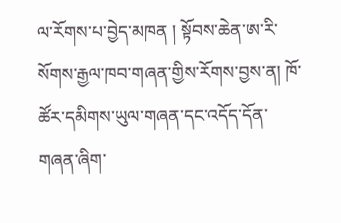ལ་རོགས་པ་བྱེད་མཁན ། སྟོབས་ཆེན་ཨ་རི་སོགས་རྒྱལ་ཁབ་གཞན་གྱིས་རོགས་བྱས་ན། ཁོ་ཚོར་དམིགས་ཡུལ་གཞན་དང་འདོད་དོན་གཞན་ཞིག་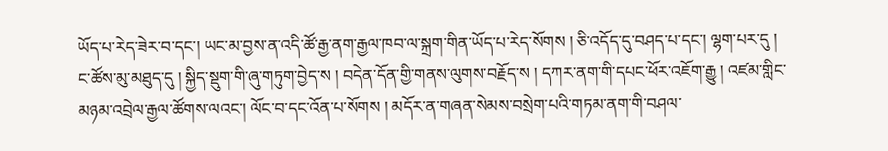ཡོད་པ་རེད་ཟེར་བ་དང་། ཡང་མ་བྱས་ན་འདི་ཚོ་རྒྱ་ནག་རྒྱལ་ཁབ་ལ་སྐྲག་གིན་ཡོད་པ་རེད་སོགས ། ཅི་འདོད་དུ་བཤད་པ་དང་། ལྷག་པར་དུ ། ང་ཚོས་མུ་མཐུད་དུ ། སྐྱིད་སྡུག་གི་ཞུ་གཏུག་བྱེད་ས ། བདེན་དོན་གྱི་གནས་ལུགས་བརྗོད་ས ། དཀར་ནག་གི་དཔང་ཕོར་འཇོག་རྒྱུ ། འཛམ་གླིང་མཉམ་འབྲེལ་རྒྱལ་ཚོགས་ལའང་། ལོང་བ་དང་འོན་པ་སོགས ། མདོར་ན་གཞན་སེམས་བསྲེག་པའི་གཏམ་ནག་གི་བཤལ་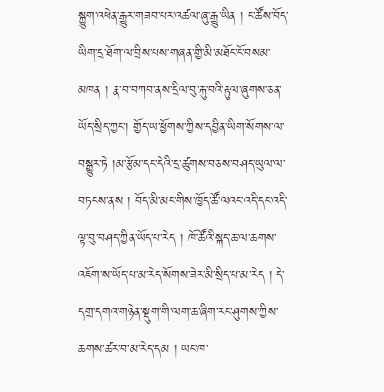སྐྱུག་འཕེན་རྒྱུར་གཟབ་པར་འཚལ་ཞུ་རྒྱུ་ཡིན ། ང་ཚོས་བོད་ཡིག་དྲ་ཐོག་ལ་བྲིས་པས་གཞན་གྱི་མི་མཐོང་ངོ་བསམ་མཁན ། རྣ་བ་བཀབ་ནས་དྲིལ་བུ་རྐུ་བའི་རྟུལ་ཞུགས་ཅན་ཡོད་སྲིད་ཀྱང་། གྱོད་ཡ་ཕྱོགས་ཀྱིས་དབྱིན་ཡིག་སོགས་ལ་བསྒྱུར་ཏེ །མ་རྩོམ་དང་དེའི་དྲ་ཚུགས་བཅས་བཤད་ཡུལ་ལ་བཏངས་ནས ། བོད་མི་མང་གིས་ཁྱོད་ཚོ་ལའང་འདི་དང་འདི་ལྟ་བུ་བཤད་ཀྱིན་ཡོད་པ་རེད ། ཁོ་ཚོའི་སྐད་ཆ་ལ་ཆགས་འཇོག་ས་ཡོད་པ་མ་རེད་སོགས་ཟེར་མི་སྲིད་པ་མ་རེད ། དེ་དགྲ་དགའ་གཉེན་སྡུག་གི་ལག་ཆ་ཞིག་རང་ཤུགས་ཀྱིས་ཆགས་ཚར་བ་མ་རེད་དམ ། ཡང་ཁ་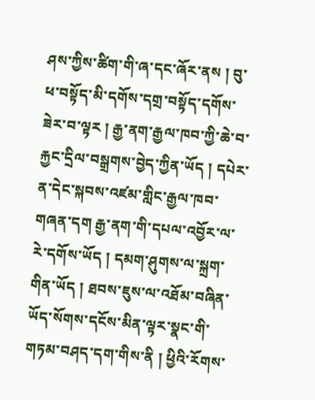ཤས་ཀྱིས་ཚིག་གི་ཞ་དང་ཞོར་ནས ། བུ་ཕ་བསྟོད་མི་དགོས་དགྲ་བསྟོད་དགོས་ཟེར་བ་ལྟར ། རྒྱ་ནག་རྒྱལ་ཁབ་ཀྱི་ཆེ་བ་རྐྱང་དྲིལ་བསྒྲགས་བྱེད་ཀྱིན་ཡོད ། དཔེར་ན་དེང་སྐབས་འཛམ་གླིང་རྒྱལ་ཁབ་གཞན་དག རྒྱ་ནག་གི་དཔལ་འབྱོར་ལ་རེ་དགོས་ཡོད ། དམག་ཤུགས་ལ་སྐྲག་གིན་ཡོད ། ཐབས་ཇུས་ལ་འཐོམ་བཞིན་ཡོད་སོགས་དངོས་མིན་ལྟར་སྣང་གི་གཏམ་བཤད་དག་གིས་ནི ། ཕྱིའི་རོགས་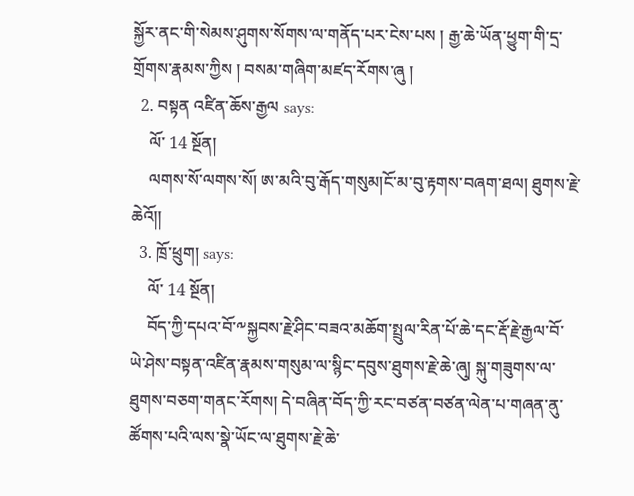སྐྱོར་ནང་གི་སེམས་ཤུགས་སོགས་ལ་གནོད་པར་ངེས་པས ། རྒྱ་ཆེ་ཡོན་ཕྱུག་གི་དྲ་གྲོགས་རྣམས་ཀྱིས ། བསམ་གཞིག་མཛད་རོགས་ཞུ །
  2. བསྟན འཛིན་ཆོས་རྒྱལ says:
    ལོ་ 14 སྔོན།
    ལགས་སོ་ལགས་སོ། ཨ་མའི་བུ་རྒོད་གསུམ།ངོ་མ་བུ་རྟགས་བཞག་ཐལ། ཐུགས་རྗེ་ཆེའོ།།
  3. ཁྲོ་ཕྲུག། says:
    ལོ་ 14 སྔོན།
    བོད་ཀྱི་དཔའ་བོ་༸སྐྱབས་རྗེ་ཤིང་བཟའ་མཆོག་སྤྲུལ་རིན་པོ་ཆེ་དང་རྡོ་རྗེ་རྒྱལ་བོ་ ཡེ་ཤེས་བསྟན་འཛིན་རྣམས་གསུམ་ལ་སྙིང་དབུས་ཐུགས་རྗེ་ཆེ་ཞུ། སྐུ་གཟུགས་ལ་ཐུགས་བཅག་གནང་རོགས། དེ་བཞིན་བོད་ཀྱི་རང་བཙན་བཙན་ལེན་པ་གཞན་ནུ་ཚོགས་པའི་ལས་སྣེ་ཡོང་ལ་ཐུགས་རྗེ་ཆེ་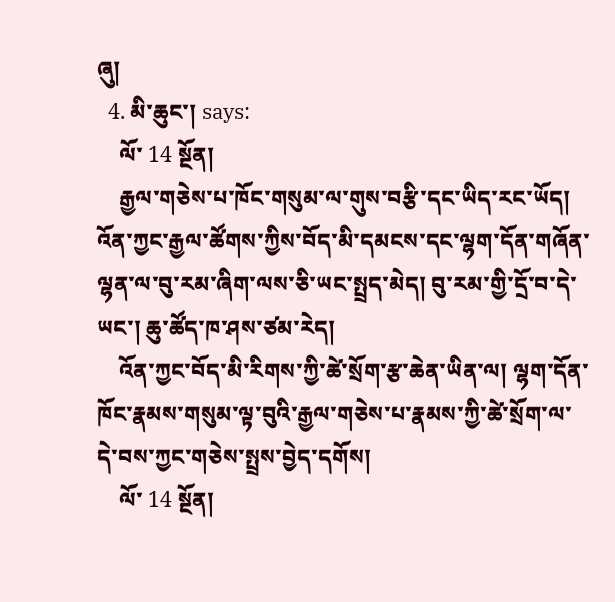ཞུ།
  4. མི་ཆུང་། says:
    ལོ་ 14 སྔོན།
    རྒྱལ་གཅེས་པ་ཁོང་གསུམ་ལ་གུས་བརྩི་དང་ཡིད་རང་ཡོད། འོན་ཀྱང་རྒྱལ་ཚོགས་ཀྱིས་བོད་མི་དམངས་དང་ལྷག་དོན་གཞོན་ལྷན་ལ་བུ་རམ་ཞིག་ལས་ཅི་ཡང་སྤྲད་མེད། བུ་རམ་གྱི་དྲོ་བ་དེ་ཡང་། ཆུ་ཚོད་ཁ་ཤས་ཙམ་རེད།
    འོན་ཀྱང་བོད་མི་རིགས་ཀྱི་ཚེ་སྲོག་རྩ་ཆེན་ཡིན་ལ། ལྷག་དོན་ཁོང་རྣམས་གསུམ་ལྟ་བུའི་རྒྱལ་གཅེས་པ་རྣམས་ཀྱི་ཚེ་སྲོག་ལ་དེ་བས་ཀྱང་གཅེས་སྤྲས་བྱེད་དགོས།
    ལོ་ 14 སྔོན།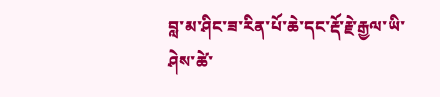བླ་མ་ཤིང་ཟ་རིན་པོ་ཆེ་དང་རྡོ་རྗེ་རྒྱལ་ཡི་ཤེས་ཚེ་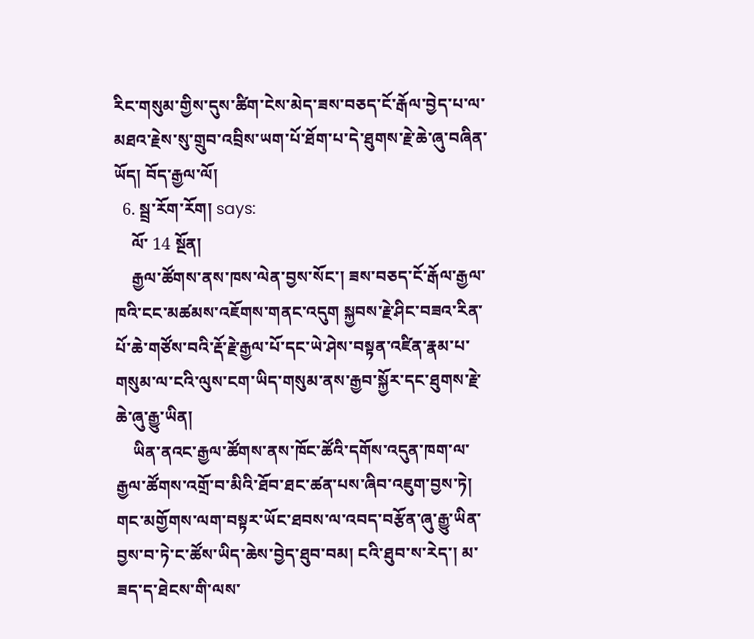རིང་གསུམ་གྱིས་དུས་ཚིག་ངེས་མེད་ཟས་བཅད་ངོ་རྒོལ་བྱེད་པ་ལ་མཐའ་རྗེས་སུ་གྲུབ་འབྲིས་ཡག་པོ་ཐོག་པ་དེ་ཐུགས་རྗེ་ཆེ་ཞུ་བཞིན་ཡོད། བོད་རྒྱལ་ལོ།
  6. སྦྲ་རོག་རོག། says:
    ལོ་ 14 སྔོན།
    རྒྱལ་ཚོགས་ནས་ཁས་ལེན་བྱས་སོང་། ཟས་བཅད་ངོ་རྒོལ་རྒྱལ་ཁའི་ངང་མཚམས་འཇོགས་གནང་འདུག སྐྱབས་རྗེ་ཤིང་བཟའ་རིན་པོ་ཆེ་གཙོས་བའི་རྡོ་རྗེ་རྒྱལ་པོ་དང་ཡེ་ཤེས་བསྟན་འཛིན་རྣམ་པ་གསུམ་ལ་ངའི་ལུས་ངག་ཡིད་གསུམ་ནས་རྒྱབ་སྐྱོར་དང་ཐུགས་རྗེ་ཆེ་ཞུ་རྒྱུ་ཡིན།
    ཡིན་ནའང་རྒྱལ་ཚོགས་ནས་ཁོང་ཚོའི་དགོས་འདུན་ཁག་ལ་རྒྱལ་ཚོགས་འགྲོ་བ་མིའི་ཐོབ་ཐང་ཚན་པས་ཞིབ་འཇུག་བྱས་ཏེ། གང་མགྱོགས་ལག་བསྟར་ཡོང་ཐབས་ལ་འབད་བརྩོན་ཞུ་རྒྱུ་ཡིན་བྱས་བ་ཏེ་ང་ཚོས་ཡིད་ཆེས་བྱེད་ཐུབ་བམ། ངའི་ཐུབ་ས་རེད་། མ་ཟད་ད་ཐེངས་གི་ལས་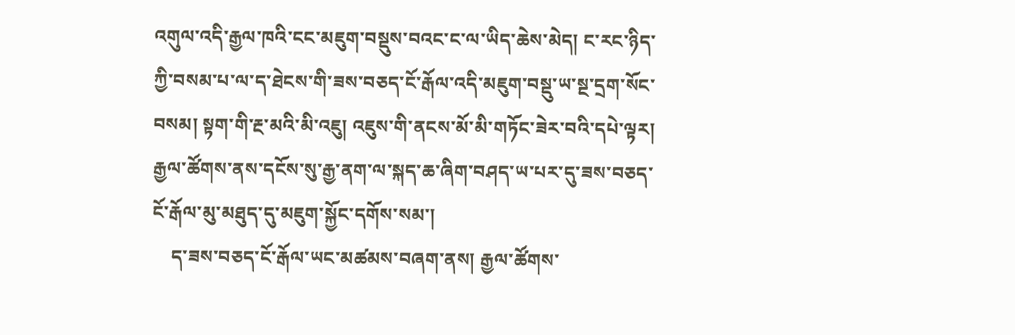འགུལ་འདི་རྒྱལ་ཁའི་ངང་མཇུག་བསྡུས་བའང་ང་ལ་ཡིད་ཆེས་མེད། ང་རང་ཉིད་ཀྱི་བསམ་པ་ལ་ད་ཐེངས་གི་ཟས་བཅད་ངོ་རྒོལ་འདི་མཇུག་བསྡུ་ཡ་སྔ་དྲག་སོང་བསམ། སྟག་གི་རྔ་མའི་མི་འཇུ། འཇུས་གི་ནངས་མོ་མི་གཏོང་ཟེར་བའི་དཔེ་ལྟར། རྒྱལ་ཚོགས་ནས་དངོས་སུ་རྒྱ་ནག་ལ་སྐད་ཆ་ཞིག་བཤད་ཡ་པར་དུ་ཟས་བཅད་ངོ་རྒོལ་མུ་མཐུད་དུ་མཇུག་སྐྱོང་དགོས་སམ་།
    ད་ཟས་བཅད་ངོ་རྒོལ་ཡང་མཚམས་བཞག་ནས། རྒྱལ་ཚོགས་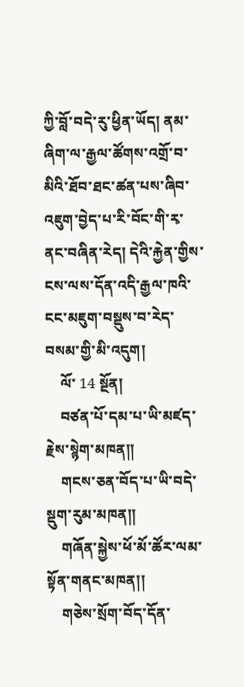ཀྱི་བློ་བདེ་རུ་ཕྱིན་ཡོད། ནམ་ཞིག་ལ་རྒྱལ་ཚོགས་འགྲོ་བ་མིའི་ཐོབ་ཐང་ཚན་པས་ཞིབ་འཇུག་བྱེད་པ་རི་བོང་གི་རྭ་ནང་བཞིན་རེད། དེའི་རྐྱེན་གྱིས་ངས་ལས་དོན་འདི་རྒྱལ་ཁའི་ངང་མཇུག་བསྡུས་བ་རེད་བསམ་གྱི་མི་འདུག།
    ལོ་ 14 སྔོན།
    བཙན་པོ་དམ་པ་ཡི་མཛད་རྗེས་སྙེག་མཁན།།
    གངས་ཅན་བོད་པ་ཡི་བདེ་སྡུག་རུམ་མཁན།།
    གཞོན་སྐྱེས་ཕོ་མོ་ཚོར་ལམ་སྟོན་གནང་མཁན།།
    གཅེས་སྲོག་བོད་དོན་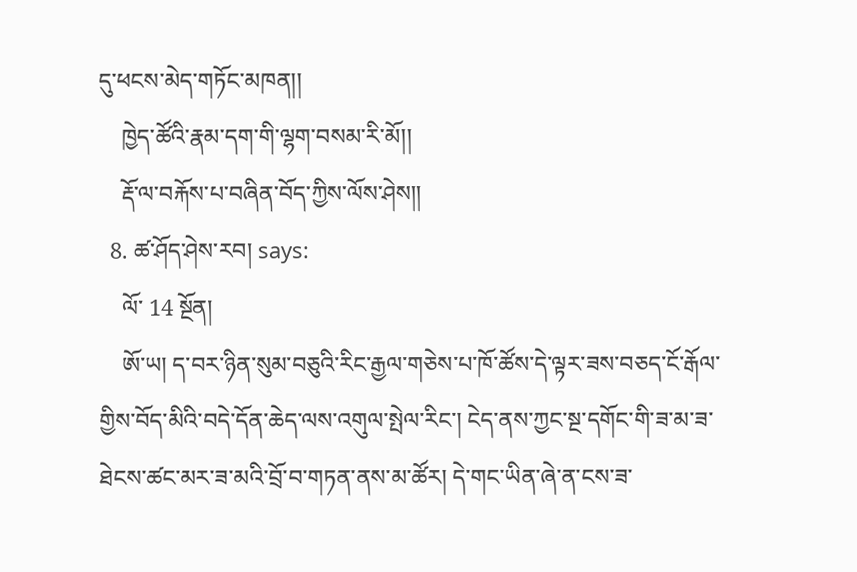དུ་ཕངས་མེད་གཏོང་མཁན།།
    ཁྱེད་ཚོའི་རྣམ་དག་གི་ལྷག་བསམ་རི་མོ།།
    རྡོ་ལ་བརྐོས་པ་བཞིན་བོད་ཀྱིས་ལོས་ཤེས།།
  8. ཚ་ཤོད་ཤེས་རབ། says:
    ལོ་ 14 སྔོན།
    ཨོ་ཡ། ད་བར་ཉིན་སུམ་བཅུའི་རིང་རྒྱལ་གཅེས་པ་ཁོ་ཚོས་དེ་ལྟར་ཟས་བཅད་ངོ་རྒོལ་གྱིས་བོད་མིའི་བདེ་དོན་ཆེད་ལས་འགུལ་སྤེལ་རིང་། ངེད་ནས་ཀྱང་སྔ་དགོང་གི་ཟ་མ་ཟ་ཐེངས་ཚང་མར་ཟ་མའི་བྲོ་བ་གཏན་ནས་མ་ཚོར། དེ་གང་ཡིན་ཞེ་ན་ངས་ཟ་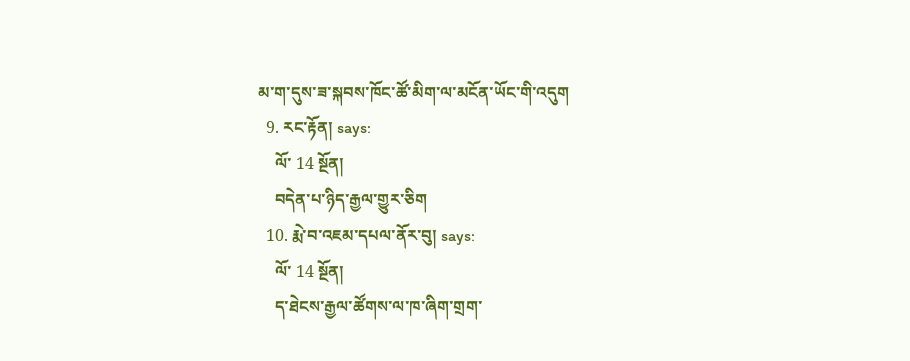མ་ག་དུས་ཟ་སྐབས་ཁོང་ཚོ་མིག་ལ་མངོན་ཡོང་གི་འདུག
  9. རང་རྟོན། says:
    ལོ་ 14 སྔོན།
    བདེན་པ་ཉིད་རྒྱལ་གྱུར་ཅིག
  10. རྨེ་བ་འཇམ་དཔལ་ནོར་བུ། says:
    ལོ་ 14 སྔོན།
    ད་ཐེངས་རྒྱལ་ཚོགས་ལ་ཁ་ཞིག་གྲག་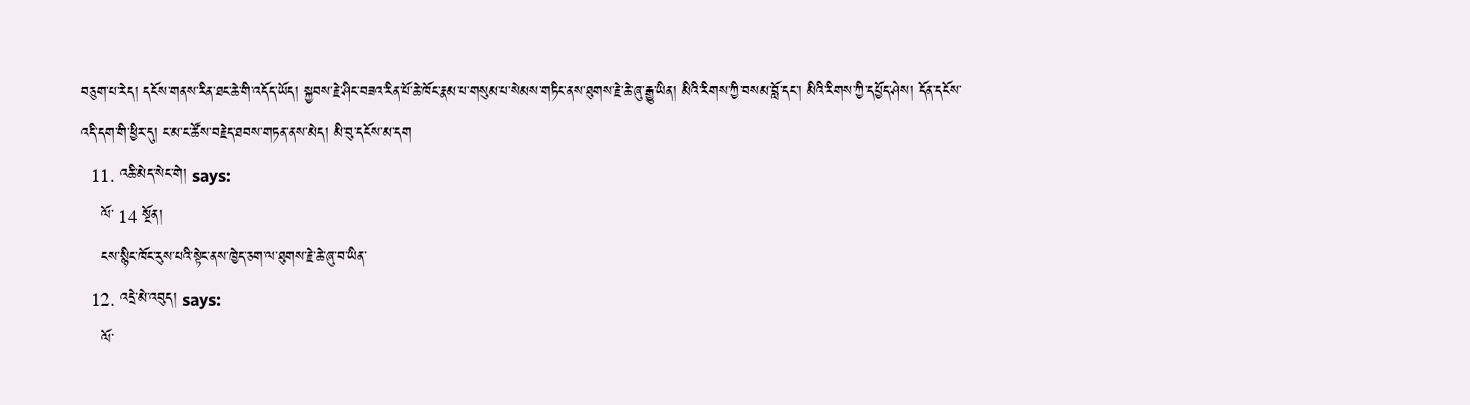བཅུག་པ་རེད། དངོས་གནས་རིན་ཐང་ཆེ་གི་འདོད་ཡོད། སྐྱབས་རྗེ་ཤིང་བཟའ་རིན་པོ་ཆེ་ཁོང་རྣམ་པ་གསུམ་པ་སེམས་གཏིང་ནས་ཐུགས་རྗེ་ཆེ་ཞུ་རྒྱུ་ཡིན། མིའི་རིགས་ཀྱི་བསམ་བློ་དང་། མིའི་རིགས་ཀྱི་དཔྱོད་ཤེས། དོན་དངོས་འདི་དག་གི་ཕྱིར་དུ། ང་མ་ང་ཚོས་བརྗེད་ཐབས་གཏན་ནས་མེད། མི་བུ་དངོས་མ་དག
  11. འཆི་མེད་སེང་གེ། says:
    ལོ་ 14 སྔོན།
    ངས་སྙིང་ཁོང་རུས་པའི་སྟེང་ནས་ཁྱེད་ཅག་ལ་ཐུགས་རྗེ་ཆེ་ཞུ་བ་ཡིན་
  12. འདྲེ་མེ་འབུད། says:
    ལོ་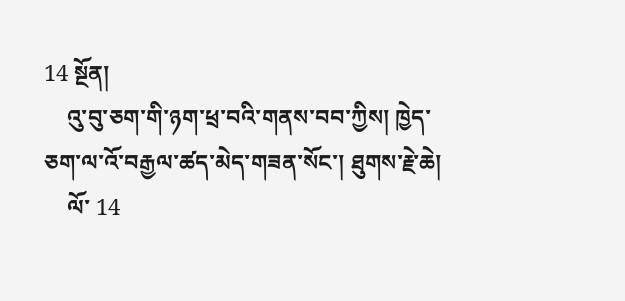14 སྔོན།
    འུ་བུ་ཅག་གི་ཉག་ཕྲ་བའི་གནས་བབ་ཀྱིས། ཁྱེད་ཅག་ལ་འོ་བརྒྱལ་ཚད་མེད་གཟན་སོང་། ཐུགས་རྗེ་ཆེ།
    ལོ་ 14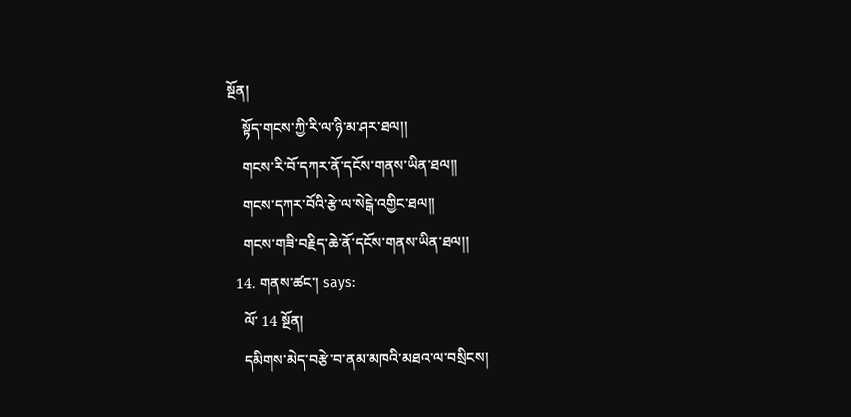སྔོན།
    སྟོད་གངས་ཀྱི་རི་ལ་ཉི་མ་ཤར་ཐལ།།
    གངས་རི་བོ་དཀར་ནོ་དངོས་གནས་ཡིན་ཐལ།།
    གངས་དཀར་བོའི་རྩེ་ལ་སེངྒེ་འགྱིང་ཐལ།།
    གངས་གཟི་བརྗིད་ཆེ་ནོ་དངོས་གནས་ཡིན་ཐལ།།
  14. གནས་ཚང་། says:
    ལོ་ 14 སྔོན།
    དམིགས་མེད་བརྩེ་བ་ནམ་མཁའི་མཐའ་ལ་བསྲིངས།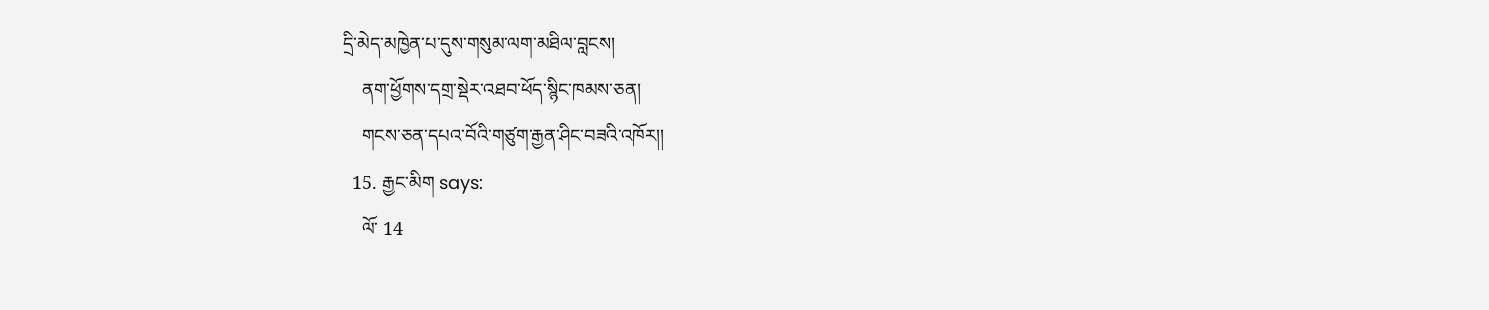དྲི་མེད་མཁྱེན་པ་དུས་གསུམ་ལག་མཐིལ་བླངས།
    ནག་ཕྱོགས་དགྲ་སྡེར་འཐབ་ཕོད་སྙིང་ཁམས་ཅན།
    གངས་ཅན་དཔའ་བོའི་གཙུག་རྒྱན་ཤིང་བཟའི་འཁོར།།
  15. རྒྱང་མིག says:
    ལོ་ 14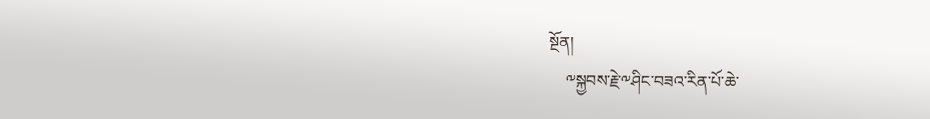སྔོན།
    ༸སྐྱབས་རྗེ་༸ཤིང་བཟའ་རིན་པོ་ཆེ་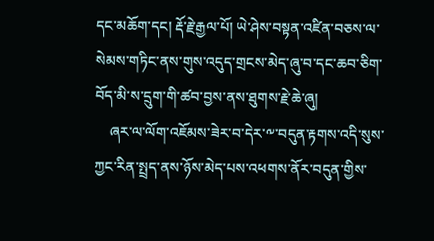དང་མཆོག་དང། རྡོ་རྗེ་རྒྱལ་པོ། ཡེ་ཤེས་བསྟན་འཛིན་བཅས་ལ་སེམས་གཏིང་ནས་གུས་འདུད་གྲངས་མེད་ཞུ་བ་དང་ཆབ་ཅིག་བོད་མི་ས་དྲུག་གི་ཚབ་བྱས་ནས་ཐུགས་རྗེ་ཆེ་ཞུ།
    ཞར་ལ་ལོག་འཇོམས་ཟེར་བ་དེར་༸་བདུན་རྟགས་འདི་སུས་ཀྱང་རིན་སྤྲད་ནས་ཉོས་མེད་པས་འཕགས་ནོར་བདུན་གྱིས་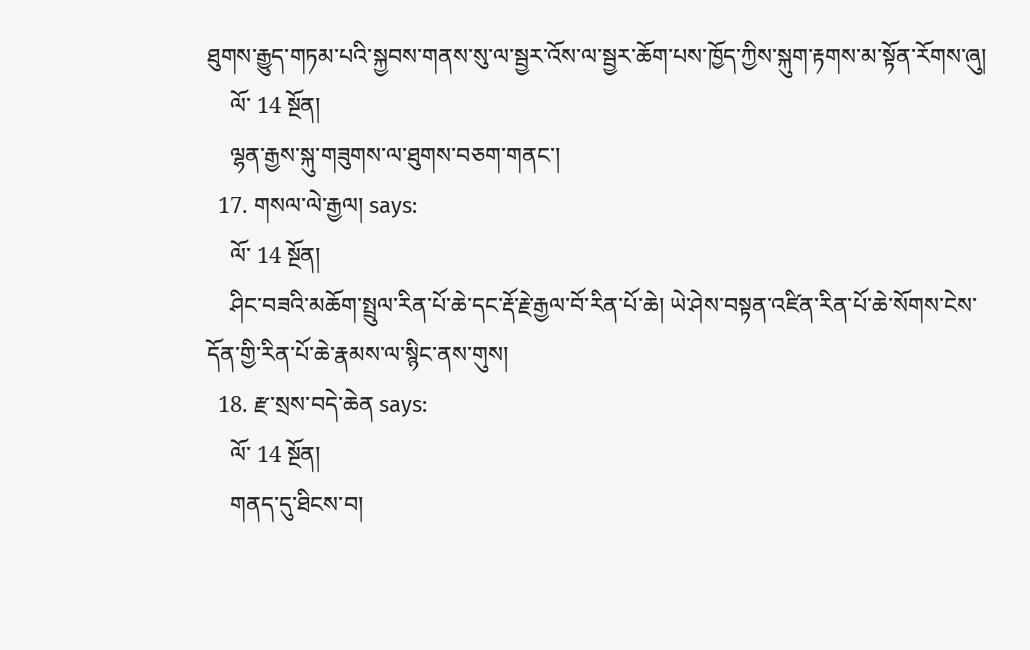ཐུགས་རྒྱུད་གཏམ་པའི་སྐྱབས་གནས་སུ་ལ་སྦྱར་འོས་ལ་སྦྱར་ཆོག་པས་ཁྱོད་ཀྱིས་སྐུག་རྟགས་མ་སྟོན་རོགས་ཞུ།
    ལོ་ 14 སྔོན།
    ལྷན་རྒྱས་སྐུ་གཟུགས་ལ་ཐུགས་བཅག་གནང་།
  17. གསལ་ལེ་རྒྱལ། says:
    ལོ་ 14 སྔོན།
    ཤིང་བཟའི་མཆོག་སྤྲུལ་རིན་པོ་ཆེ་དང་རྡོ་རྗེ་རྒྱལ་བོ་རིན་པོ་ཆེ། ཡེ་ཤེས་བསྟན་འཛིན་རིན་པོ་ཆེ་སོགས་ངེས་དོན་གྱི་རིན་པོ་ཆེ་རྣམས་ལ་སྙིང་ནས་གུས།
  18. རྫ་སྲས་བདེ་ཆེན says:
    ལོ་ 14 སྔོན།
    གནད་དུ་ཐིངས་བ།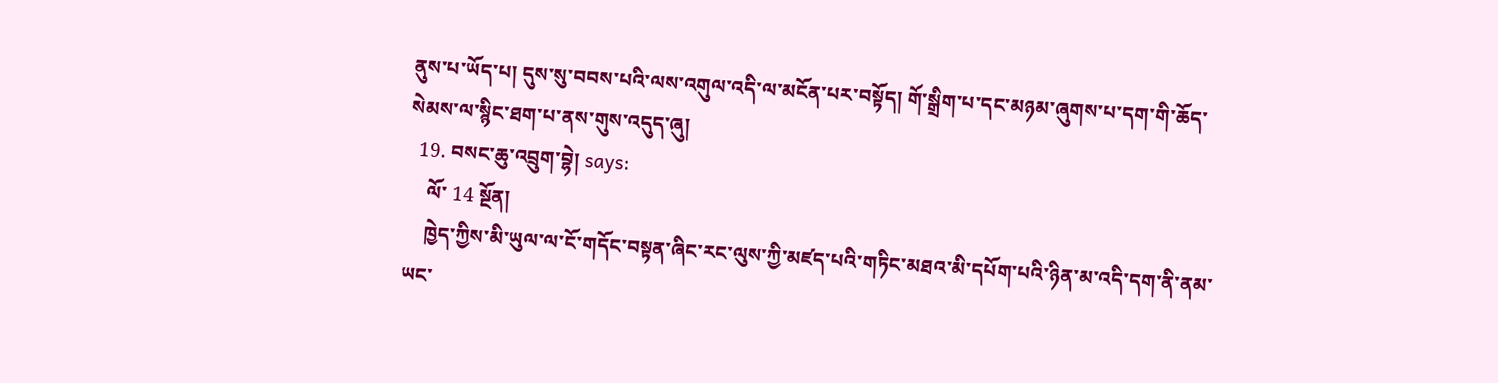ནུས་པ་ཡོད་པ། དུས་སུ་བབས་པའི་ལས་འགུལ་འདི་ལ་མངོན་པར་བསྟོད། གོ་སྒྲིག་པ་དང་མཉམ་ཞུགས་པ་དག་གི་ཆོད་སེམས་ལ་སྙིང་ཐག་པ་ནས་གུས་འདུད་ཞུ།
  19. བསང་ཆུ་འབྲུག་བྷེ། says:
    ལོ་ 14 སྔོན།
    ཁྱེད་ཀྱིས་མི་ཡུལ་ལ་ངོ་གདོང་བསྟན་ཞིང་རང་ལུས་ཀྱི་མཛད་པའི་གཏིང་མཐའ་མི་དཔོག་པའི་ཉིན་མ་འདི་དག་ནི་ནམ་ཡང་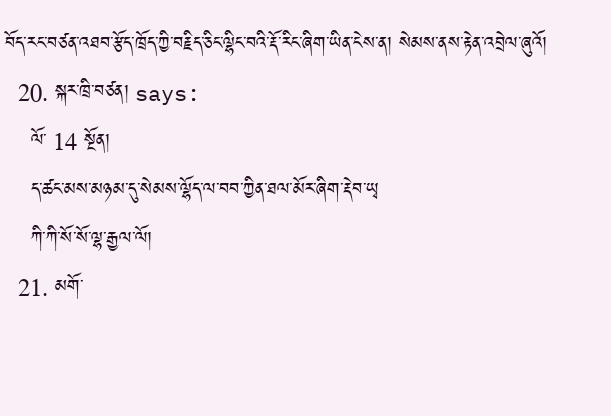བོད་རང་བཙན་འཐབ་རྩོད་ཁྲོད་ཀྱི་བརྗིད་ཅིང་ལྷིང་བའི་རྡོ་རིང་ཞིག་ཡིན་ངེས་ན། སེམས་ནས་རྟེན་འབྲེལ་ཞུའོ།
  20. སྐར་ཁྲི་བཙན། says:
    ལོ་ 14 སྔོན།
    ད་ཚང་མས་མཉམ་དུ་སེམས་ལྷོད་ལ་བབ་ཀྱིན་ཐལ་མོར་ཞིག་རྡེབ་ཡྭ
    ཀི་ཀི་སོ་སོ་ལྷ་རྒྱལ་ལོ།
  21. མགོ་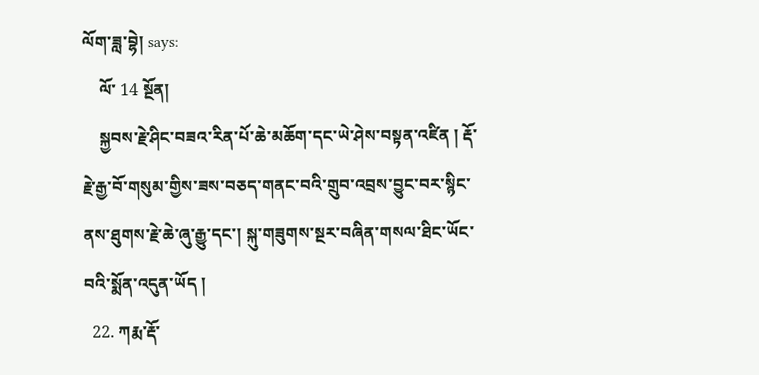ལོག་ཟླ་བྷེ། says:
    ལོ་ 14 སྔོན།
    སྐྱབས་རྗེ་ཤིང་བཟའ་རིན་པོ་ཆེ་མཆོག་དང་ཡེ་ཤེས་བསྟན་འཛིན ། རྡོ་རྗེ་རྒྱ་བོ་གསུམ་གྱིས་ཟས་བཅད་གནང་བའི་གྲུབ་འབྲས་བྱུང་བར་སྙིང་ནས་ཐུགས་རྗེ་ཆེ་ཞུ་རྒྱུ་དང་། སྐུ་གཟུགས་སྔར་བཞིན་གསལ་ཐིང་ཡོང་བའི་སྨོན་འདུན་ཡོད །
  22. ཀརྨ་རྡོ་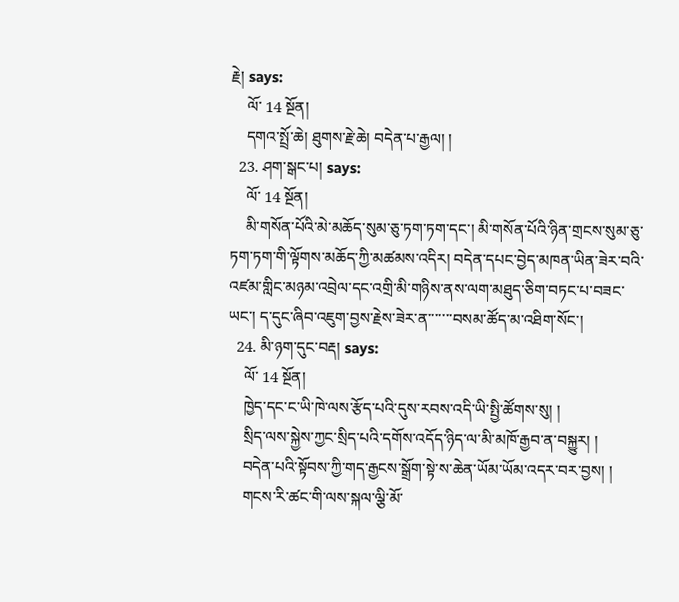རྗེ། says:
    ལོ་ 14 སྔོན།
    དགའ་སྤྲོ་ཆེ། ཐུགས་རྗེ་ཆེ། བདེན་པ་རྒྱལ། །
  23. ཤག་སྒང་པ། says:
    ལོ་ 14 སྔོན།
    མི་གསོན་པོའི་མེ་མཆོད་སུམ་ཅུ་ཏག་ཏག་དང་། མི་གསོན་པོའི་ཉིན་གྲངས་སུམ་ཅུ་ཏག་ཏག་གི་ལྟོགས་མཆོད་ཀྱི་མཚམས་འདིར། བདེན་དཔང་བྱེད་མཁན་ཡིན་ཟེར་བའི་འཛམ་གླིང་མཉམ་འབྲེལ་དང་འགྲི་མི་གཉིས་ནས་ལག་མཐུད་ཅིག་བཏང་པ་བཟང་ཡང་། ད་དུང་ཞིབ་འཇུག་བྱས་རྗེས་ཟེར་ན་་་་་་་བསམ་ཚོད་མ་འཐིག་སོང་།
  24. མི་ཉག་དུང་བརྡ། says:
    ལོ་ 14 སྔོན།
    ཁྱེད་དང་ང་ཡི་ཁེ་ལས་རྩོད་པའི་དུས་རབས་འདི་ཡི་སྤྱི་ཚོགས་སུ། །
    སྲིད་ལས་སྐྱེས་ཀྱང་སྲིད་པའི་དགོས་འདོད་ཉིད་ལ་མི་མཁོ་རྒྱབ་ན་བསྐྱུར། །
    བདེན་པའི་སྟོབས་ཀྱི་གད་རྒྱངས་སྒྲོག་སྟེ་ས་ཆེན་ཡོམ་ཡོམ་འདར་བར་བྱས། །
    གངས་རི་ཚང་གི་ལས་སྐལ་ལྕི་མོ་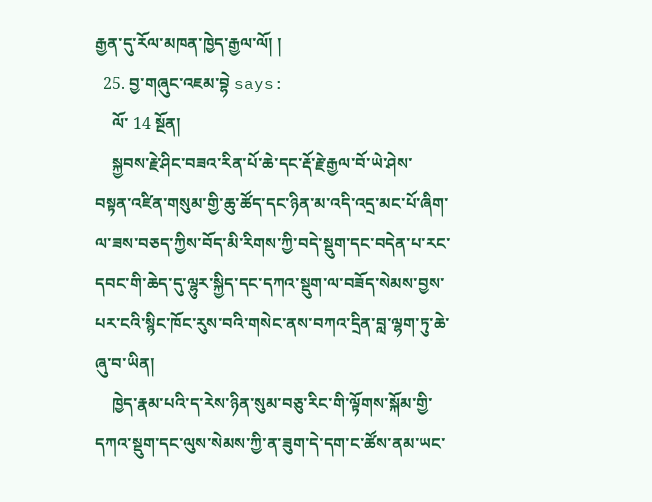རྒྱན་དུ་རོལ་མཁན་ཁྱེད་རྒྱལ་ལོ། །
  25. བྱ་གཞུང་འཇམ་བྷེ says:
    ལོ་ 14 སྔོན།
    སྐྱབས་རྗེ་ཤིང་བཟའ་རིན་པོ་ཆེ་དང་རྡོ་རྗེ་རྒྱལ་བོ་ཡེ་ཤེས་བསྟན་འཛིན་གསུམ་གྱི་ཆུ་ཚོད་དང་ཉིན་མ་འདི་འདྲ་མང་པོ་ཞིག་ལ་ཟས་བཅད་ཀྱིས་བོད་མི་རིགས་ཀྱི་བདེ་སྡུག་དང་བདེན་པ་རང་དབང་གི་ཆེད་དུ་ལྷུར་སྐྱིད་དང་དཀའ་སྡུག་ལ་བཟོད་སེམས་བྱས་པར་ངའི་སྙིང་ཁོང་རུས་བའི་གསེང་ནས་བཀའ་དྲིན་བླ་ལྷག་ཏུ་ཆེ་ཞུ་བ་ཡིན།
    ཁྱེད་རྣམ་པའི་ད་རེས་ཉིན་སུམ་བཅུ་རིང་གི་ལྟོགས་སྐོམ་གྱི་དཀའ་སྡུག་དང་ལུས་སེམས་ཀྱི་ན་ཟུག་དེ་དག་ང་ཚོས་ནམ་ཡང་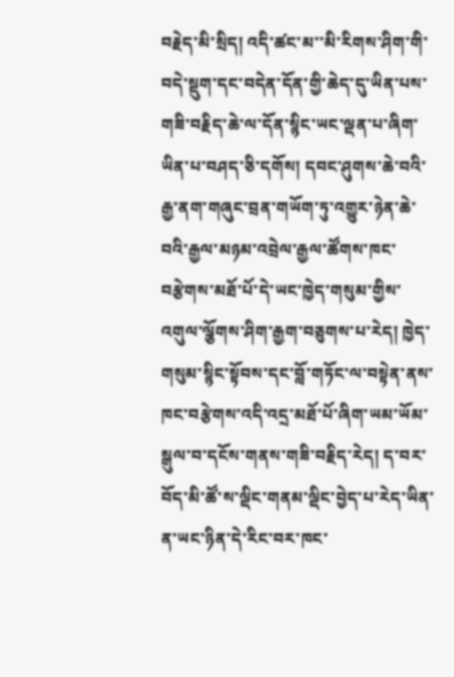བརྗེད་མི་སྲིད། འདི་ཚང་མ་་མི་རིགས་ཤིག་གི་བདེ་སྡུག་དང་བདེན་དོན་གྱི་ཆེད་དུ་ཡིན་པས་གཟི་བརྗིད་ཆེ་ལ་དོན་སྙིང་ཡང་ལྡན་པ་ཞིག་ཡིན་པ་བཤད་ཅི་དགོས། དབང་ཤུགས་ཆེ་བའི་རྒྱ་ནག་གཞུང་བྲན་གཡོག་ཏུ་འགྱུར་ཉེན་ཆེ་བའི་རྒྱལ་མཉམ་འབྲེལ་རྒྱལ་ཚོགས་ཁང་བརྩེགས་མཐོ་པོ་དེ་ཡང་ཁྱེད་གསུམ་གྱིས་འགུལ་ལྕོགས་ཤིག་རྒྱག་བཅུགས་པ་རེད། ཁྱེད་གསུམ་སྙིང་སྟོབས་དང་བློ་གཏོང་ལ་བསྟེན་ནས་ཁང་བརྩེགས་འདི་འདྲ་མཐོ་པོ་ཞིག་ཡམ་ཡོམ་སྒུལ་བ་དངོས་གནས་གཟི་བརྗིད་རེད། ད་བར་བོད་མི་ཚོ་ས་ལྡིང་གནམ་ལྡིང་བྱེད་པ་རེད་ཡིན་ན་ཡང་ཉིན་དེ་རིང་བར་ཁང་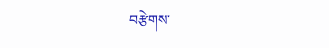བརྩེགས་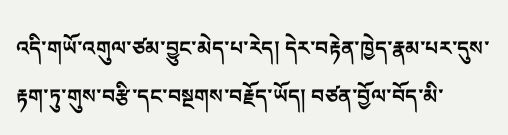འདི་གཡོ་འགུལ་ཙམ་བྱུང་མེད་པ་རེད། དེར་བརྟེན་ཁྱེད་རྣམ་པར་དུས་རྟག་ཏུ་གུས་བརྩི་དང་བསྔགས་བརྗོད་ཡོད། བཙན་བྱོལ་བོད་མི་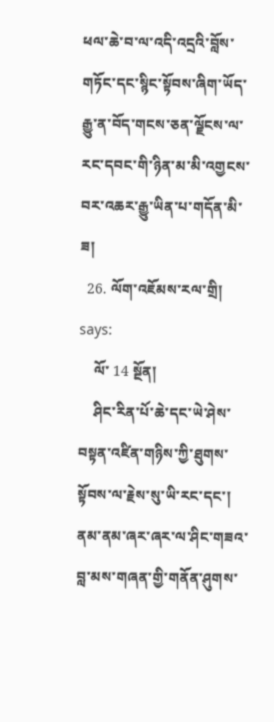ཕལ་ཆེ་བ་ལ་འདི་འདྲའི་བློས་གཏོང་དང་སྙིང་སྟོབས་ཞིག་ཡོད་རྒྱུ་ན་བོད་གངས་ཅན་ལྗོངས་ལ་རང་དབང་གི་ཉིན་མ་མི་འགྱངས་བར་འཆར་རྒྱུ་ཡིན་པ་གདོན་མི་ཟ།
  26. ལོག་འཇོམས་རལ་གྲི། says:
    ལོ་ 14 སྔོན།
    ཤིང་རིན་པོ་ཆེ་དང་ཡེ་ཤེས་བསྟན་འཛིན་གཉིས་ཀྱི་ཐུགས་སྟོབས་ལ་རྗེས་སུ་ཡི་རང་དང་། ནམ་ནམ་ཞར་ཞར་ལ་ཤིང་གཟའ་བླ་མས་གཞན་གྱི་གནོན་ཤུགས་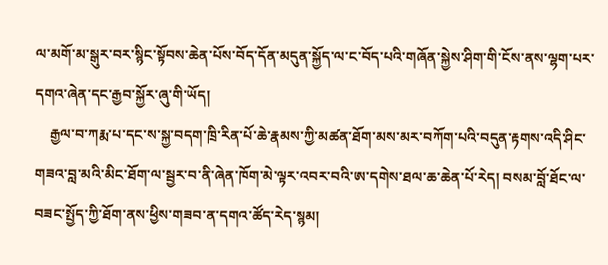ལ་མགོ་མ་སྒུར་བར་སྙིང་སྟོབས་ཆེན་པོས་བོད་དོན་མདུན་སྐྱོད་ལ་ང་བོད་པའི་གཞོན་སྐྱེས་ཤིག་གི་ངོས་ནས་ལྷག་པར་དགའ་ཞེན་དང་རྒྱབ་སྐྱོར་ཞུ་གི་ཡོད།
    རྒྱལ་བ་ཀརྨ་པ་དང་ས་སྐྱ་བདག་ཁྲི་རིན་པོ་ཆེ་རྣམས་ཀྱི་མཚན་ཐོག་མས་མར་བཀོག་པའི་བདུན་རྟགས་འདི་ཤིང་གཟའ་བླ་མའི་མིང་ཐོག་ལ་སྦྱར་བ་ནི་ཞེན་ཁོག་མེ་ལྟར་འབར་བའི་ཨ་དགེས་ཐལ་ཆ་ཆེན་པོ་རེད། བསམ་བློ་ཐོང་ལ་བཟང་སྤྱོད་ཀྱི་ཐོག་ནས་ཕྱིས་གཟབ་ན་དགའ་ཚོད་རེད་སྙམ།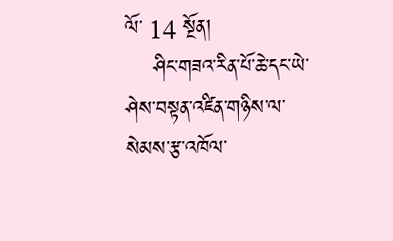ལོ་ 14 སྔོན།
    ཤིང་གཟའ་རིན་པོ་ཆེ་དང་ཡེ་ཤེས་བསྟན་འཛིན་གཉིས་ལ་སེམས་རྩ་འཁོལ་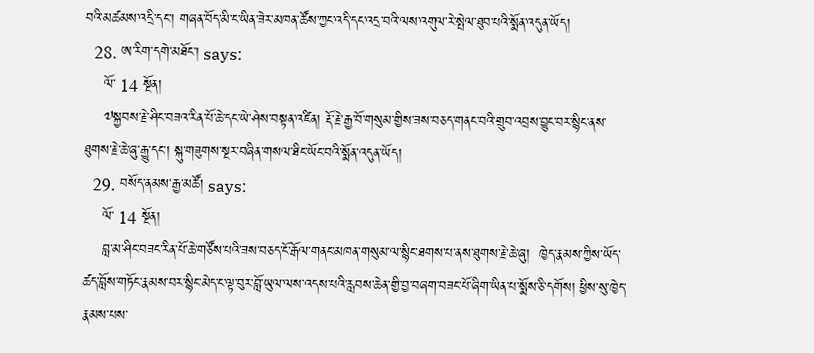བའི་མཚམས་འདྲི་དང་། གཞན་བོད་མི་ང་ཡིན་ཟེར་མཁན་ཚོས་ཀྱང་འདི་དང་འདྲ་བའི་ལས་འགུལ་རེ་སྤེལ་ཐུབ་པའི་སྨོན་འདུན་ཡོད།
  28. ཨ་རིག་དགེ་མཐོང་། says:
    ལོ་ 14 སྔོན།
    ༧སྐྱབས་རྗེ་ཤིང་བཟའ་རིན་པོ་ཆེ་དང་ཡེ་ཤེས་བསྟན་འཛིན། རྡོ་རྗེ་རྒྱ་བོ་གསུམ་གྱིས་ཟས་བཅད་གནང་བའི་གྲུབ་འབྲས་བྱུང་བར་སྙིང་ནས་ཐུགས་རྗེ་ཆེ་ཞུ་རྒྱུ་དང་། སྐུ་གཟུགས་སྔར་བཞིན་གསལ་ཐིང་ཡོང་བའི་སྨོན་འདུན་ཡོད།
  29. བསོད་ནམས་རྒྱ་མཚོ། says:
    ལོ་ 14 སྔོན།
    བླ་མ་ཤིང་བཟང་རིན་པོ་ཆེ་གཙོས་པའི་ཟས་བཅད་ངོ་རྒོལ་གནང་མཁན་གསུམ་ལ་སྙིང་ཐགས་པ་ནས་ཐུགས་རྗེ་ཆེ་ཞུ།  ཁྱེད་རྣམས་ཀྱིས་ཡོད་ཚད་བློས་གཏོང་རྣམས་བར་སྙིང་མེད་ང་ལྟ་བུར་བློ་ཡུལ་ལས་འདས་པའི་རླབས་ཆེན་གྱི་བྱ་བཞག་བཟང་པོ་ཞིག་ཡིན་པ་སྨོས་ཅི་དགོས། ཕྱིས་སུ་ཁྱེད་རྣམས་པས་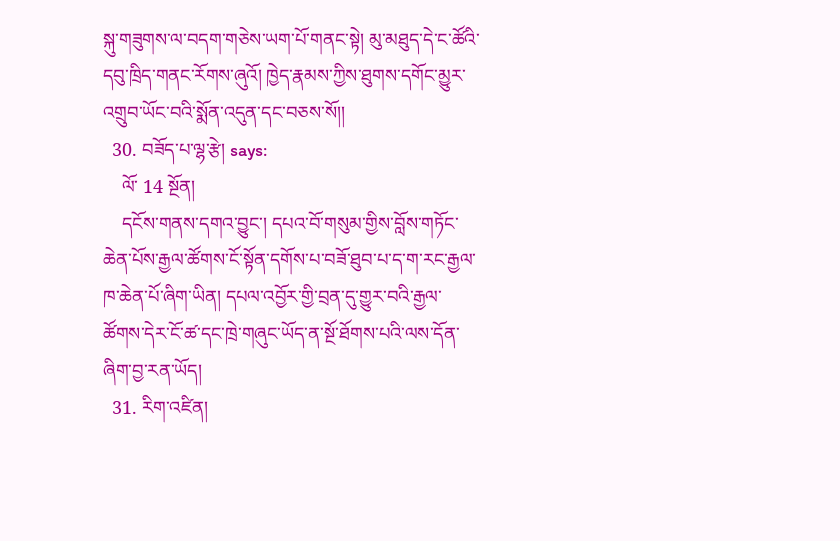སྐུ་གཟུགས་ལ་བདག་གཅེས་ཡག་པོ་གནང་སྟེ། མུ་མཐུད་དེ་ང་ཚོའི་དབུ་ཁྲིད་གནང་རོགས་ཞུའོ། ཁྱེད་རྣམས་ཀྱིས་ཐུགས་དགོང་མྱུར་འགྲུབ་ཡོང་བའི་སྨོན་འདུན་དང་བཅས་སོ།།
  30. བཟོད་པ་ལྷ་རྩེ། says:
    ལོ་ 14 སྔོན།
    དངོས་གནས་དགའ་བྱུང་། དཔའ་བོ་གསུམ་གྱིས་བློས་གཏོང་ཆེན་པོས་རྒྱལ་ཚོགས་ངོ་སྟོན་དགོས་པ་བཟོ་ཐུབ་པ་ད་ག་རང་རྒྱལ་ཁ་ཆེན་པོ་ཞིག་ཡིན། དཔལ་འབྱོར་གྱི་བྲན་དུ་གྱུར་བའི་རྒྱལ་ཚོགས་དེར་ངོ་ཚ་དང་ཁྲེ་གཞུང་ཡོད་ན་སྔོ་ཐོགས་པའི་ལས་དོན་ཞིག་བྱ་རན་ཡོད།
  31. རིག་འཛིན།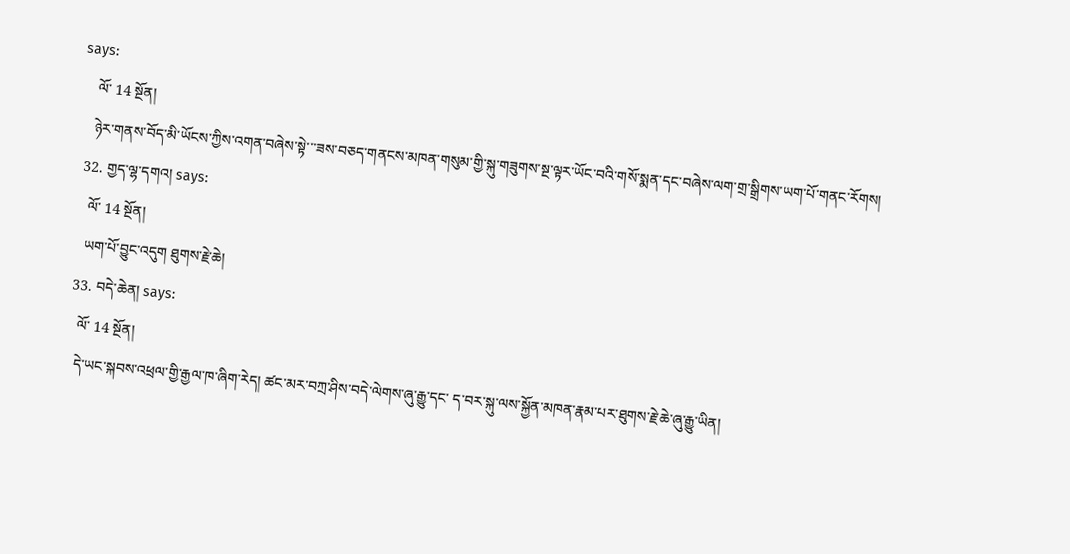says:
    ལོ་ 14 སྔོན།
    ཉེར་གནས་བོད་མི་ཡོངས་ཀྱིས་འགན་བཞེས་སྟེ་་་ཟས་བཅད་གནངས་མཁན་གསུམ་གྱི་སྐུ་གཟུགས་སྔ་ལྟར་ཡོང་བའི་གསོ་སྨན་དང་བཞེས་ལག་གྲ་སྒྲིགས་ཡག་པོ་གནང་རོགས།
  32. གྱད་ལྷ་དགའ། says:
    ལོ་ 14 སྔོན།
    ཡག་པོ་བྱུང་འདུག ཐུགས་རྗེ་ཆེ།
  33. བདེ་ཆེན། says:
    ལོ་ 14 སྔོན།
    དེ་ཡང་སྐབས་འཕྲལ་གྱི་རྒྱལ་ཁ་ཞིག་རེད། ཚང་མར་བཀྲ་ཤིས་བདེ་ལེགས་ཞུ་རྒྱུ་དང་ ད་བར་སྐུ་ལས་སྐྱོན་མཁན་རྣམ་པར་ཐུགས་རྗེ་ཆེ་ཞུ་རྒྱུ་ཡིན།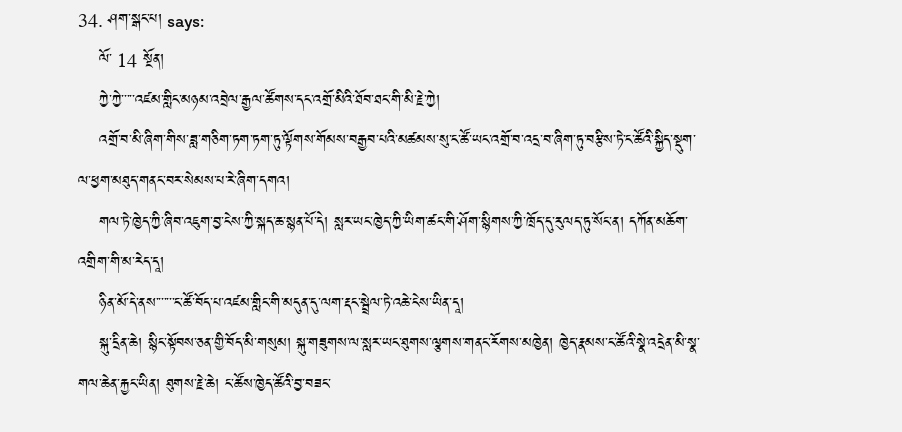34. ཤག་སྒང་པ། says:
    ལོ་ 14 སྔོན།
    ཀྱེ་ཀྱེ་་་་་འཛམ་གླིང་མཉམ་འབྲེལ་རྒྱལ་ཚོགས་དང་འགྲོ་མིའི་ཐོབ་ཐང་གི་མི་རྗེ་ཀྱེ།
    འགྲོ་བ་མི་ཞིག་གིས་ཟླ་གཅིག་ཏག་ཏག་ཏུ་ལྟོགས་གོམས་བརྒྱབ་པའི་མཚམས་སུ་ང་ཚོ་ཡང་འགྲོ་བ་འདྲ་བ་ཞིག་ཏུ་བརྩིས་ཏེ་ང་ཚོའི་སྐྱིད་སྡུག་ལ་ཕྱག་མཐུད་གནང་བར་སེམས་པ་རེ་ཞིག་དགའ།
    གལ་ཏེ་ཁྱེད་ཀྱི་ཞིབ་འཇུག་བྱ་ངེས་ཀྱི་སྐད་ཆ་སྙན་པོ་དེ། སླར་ཡང་ཁྱེད་ཀྱི་ཡིག་ཚང་གི་ཤོག་སྙིགས་ཀྱི་ཁྲོད་དུ་རུལད་ཏུ་སོང་ན། དཀོན་མཆོག་འགྲིག་གི་མ་རེད་དཱ།
    ཉིན་མོ་དེ་ནས་་་་་་་ང་ཚོ་བོད་པ་འཛམ་གླིང་གི་མདུན་དུ་ལག་རྡང་སྦྲེལ་ཏེ་འཆེ་ངེས་ཡིན་དཱ།
    སྐུ་དྲིན་ཆེ། སྙིང་སྟོབས་ཅན་གྱི་བོད་མི་གསུམ། སྐུ་གཟུགས་ལ་སླར་ཡང་ཐུགས་ལྕགས་གནང་རོགས་མཁྱེན། ཁྱེད་རྣམས་ང་ཚོའི་སྣེ་འདྲེན་མི་སྣ་གལ་ཆེན་རྐྱང་ཡིན། ཐུགས་རྗེ་ཆེ། ང་ཚོས་ཁྱེད་ཚོའི་བྱ་བཟང་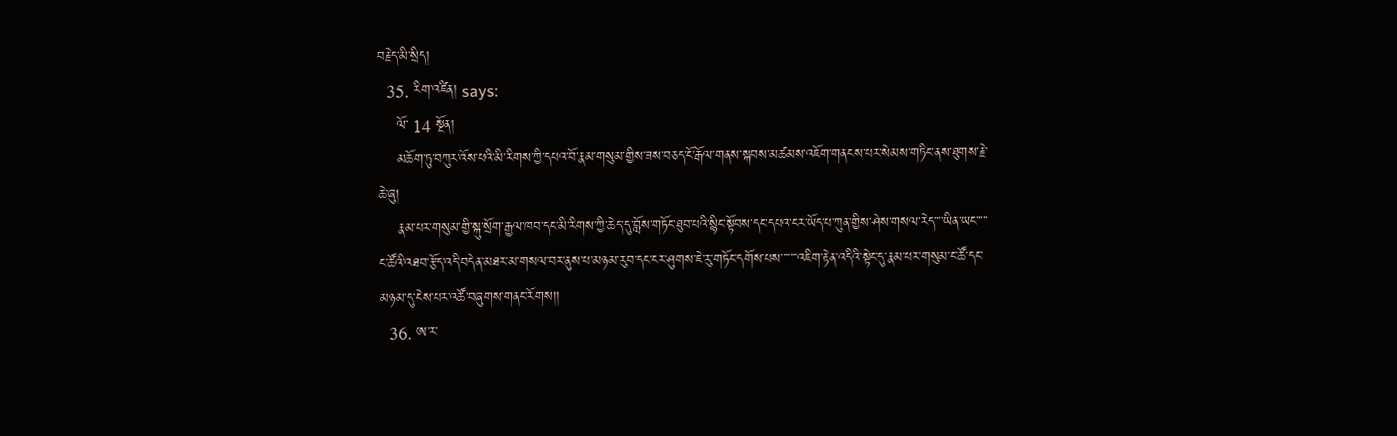བརྗེད་མི་སྲིད།
  35. རིག་འཛིན། says:
    ལོ་ 14 སྔོན།
    མཆོག་ཏུ་བཀུར་འོས་པའི་མི་རིགས་ཀྱི་དཔའ་བོ་རྣམ་གསུམ་གྱིས་ཟས་བཅད་ངོ་རྒོལ་གནས་སྐབས་མཚམས་འཇོག་གནངས་པར་སེམས་གཏིང་ནས་ཐུགས་རྗེ་ཆེ་ཞུ།
    རྣམ་པར་གསུམ་གྱི་སྐུ་སྲོག་རྒྱལ་ཁབ་དང་མི་རིགས་ཀྱི་ཆེད་དུ་བློས་གཏོང་ཐུབ་པའི་སྙིང་སྟོབས་དང་དཔའ་ངར་ཡོད་པ་ཀུན་གྱིས་ཤེས་གསལ་རེད་་་་ཡིན་ཡང་་་་་ང་ཚོའི་འཐབ་རྩོད་འདི་བདེན་མཐར་མ་གསལ་བར་ནུས་པ་མཉམ་རུབ་དང་ངར་ཤུགས་ཇེ་རུ་གཏོང་དགོས་པས་་་་་་་འཇིག་རྟེན་འདིའི་སྟེང་དུ་རྣམ་པར་གསུམ་ང་ཚོ་དང་མཉམ་དུ་ངེས་པར་འཚོ་བཞུགས་གནང་རོགས།།
  36. ཨ་ར་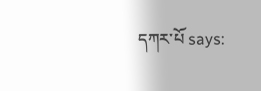དཀར་པོ says: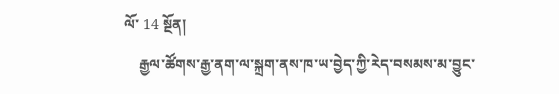ལོ་ 14 སྔོན།
    རྒྱལ་ཚོགས་རྒྱ་ནག་ལ་སྐྲག་ནས་ཁ་ཡ་བྱེད་ཀྱི་རེད་བསམས་མ་བྱུང་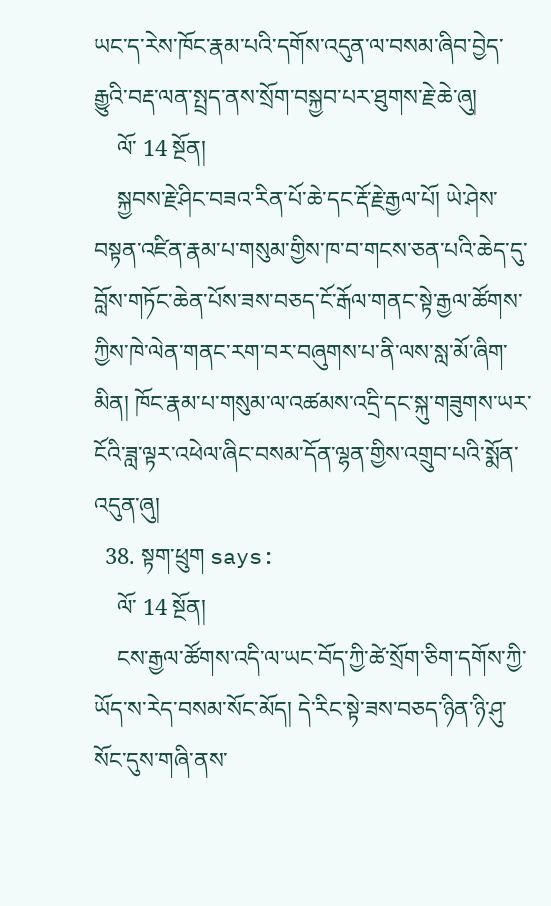ཡང་ད་རེས་ཁོང་རྣམ་པའི་དགོས་འདུན་ལ་བསམ་ཞིབ་བྱེད་རྒྱུའི་བརྡ་ལན་སྤྲད་ནས་སྲོག་བསྐྱབ་པར་ཐུགས་རྗེ་ཆེ་ཞུ།
    ལོ་ 14 སྔོན།
    སྐྱབས་རྗེ་ཤིང་བཟའ་རིན་པོ་ཆེ་དང་རྡོ་རྗེ་རྒྱལ་པོ། ཡེ་ཤེས་བསྟན་འཛིན་རྣམ་པ་གསུམ་གྱིས་ཁ་བ་གངས་ཅན་པའི་ཆེད་དུ་བློས་གཏོང་ཆེན་པོས་ཟས་བཅད་ངོ་རྒོལ་གནང་སྟེ་རྒྱལ་ཚོགས་ཀྱིས་ཁེ་ལེན་གནང་རག་བར་བཞུགས་པ་ནི་ལས་སླ་མོ་ཞིག་མིན། ཁོང་རྣམ་པ་གསུམ་ལ་འཚམས་འདྲི་དང་སྐུ་གཟུགས་ཡར་ངོའི་ཟླ་ལྟར་འཕེལ་ཞིང་བསམ་དོན་ལྷན་གྱིས་འགྲུབ་པའི་སྨོན་འདུན་ཞུ།
  38. སྟག་ཕྲུག says:
    ལོ་ 14 སྔོན།
    ངས་རྒྱལ་ཚོགས་འདི་ལ་ཡང་བོད་ཀྱི་ཚེ་སྲོག་ཅིག་དགོས་ཀྱི་ཡོད་ས་རེད་བསམ་སོང་མོད། དེ་རིང་སྟེ་ཟས་བཅད་ཉིན་ཉི་ཤུ་སོང་དུས་གཞི་ནས་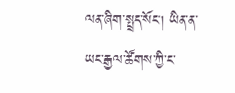ལན་ཞིག་སྤྲད་སོང། ཡིན་ན་ཡང་རྒྱལ་ཚོགས་ཀྱི་ང་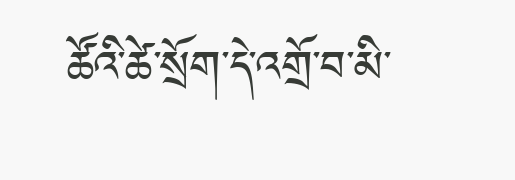ཚོའི་ཚེ་སྲོག་དེ་འགྲོ་བ་མི་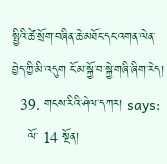སྤྱིའི་ཚེ་སྲོག་བཞིན་ཆེ་མཐོང་དང་འགན་ལེན་བྱེད་ཀྱི་མི་འདུག ངོ་མ་སྐྱོ་བ་སྐྱེ་གཞི་ཞིག་རེད།
  39. གངས་རིའི་ཤེལ་དཀར། says:
    ལོ་ 14 སྔོན།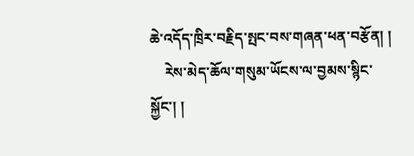ཆེ་འདོད་ཁྲིར་བརྗིད་སྤང་བས་གཞན་ཕན་བརྩོན། །
    རེས་མེད་ཆོལ་གསུམ་ཡོངས་ལ་བྱམས་སྙིང་སྐྱོང་། །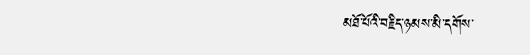མཐོ་པོའི་བརྗིད་ཉམས་མི་དགོས་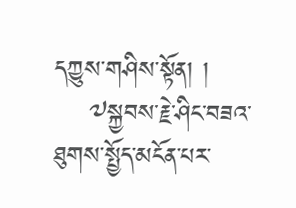དཀྱུས་གཤིས་སྟོན། །
    ༧སྐྱབས་རྗེ་ཤིང་བཟའ་ཐུགས་སྤྱོད་མངོན་པར་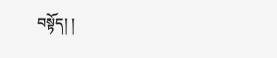བསྟོད། །